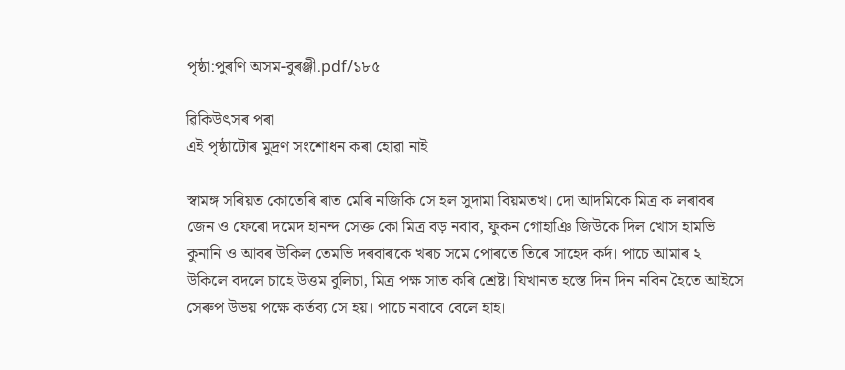পৃষ্ঠা:পুৰণি অসম-বুৰঞ্জী.pdf/১৮৫

ৱিকিউৎসৰ পৰা
এই পৃষ্ঠাটোৰ মুদ্ৰণ সংশোধন কৰা হোৱা নাই

স্বামঙ্গ সৰিয়ত কোতেৰি ৰাত মেৰি নজিকি সে হল সুদামা বিয়মতখ। দো আদমিকে মিত্ৰ ক লৰাবৰ জেন ও ফেৰো দমেদ হানন্দ সেক্ত কো মিত্ৰ বড় নবাব, ফুকন গোহাঞি জিউকে দিল খোস হামভি কুনানি ও আবৰ উকিল তেমভি দৰবাৰকে খৰচ সমে পোৰতে তিৰে সাহেদ কৰ্দ। পাচে আমাৰ ২ উকিলে বদলে চাহে উত্তম বুলিচা, মিত্ৰ পক্ষ সাত কৰি শ্ৰেষ্ট। যিখানত হস্তে দিন দিন নবিন হৈতে আইসে সেৰুপ উভয় পক্ষে কৰ্তব্য সে হয়। পাচে নবাবে বেলে হাহ।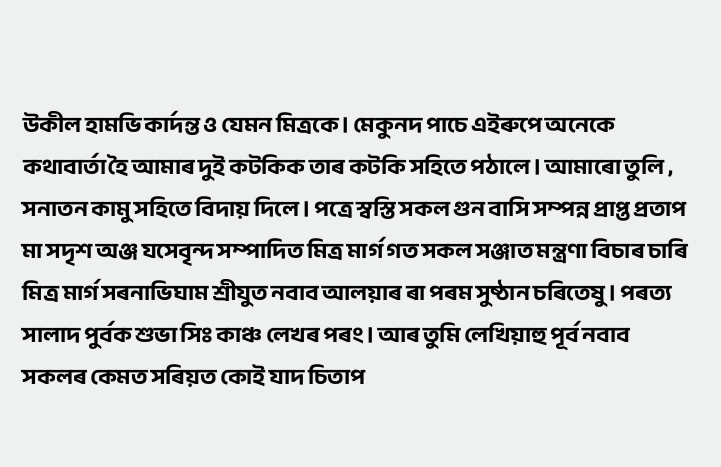উকীল হামভি কাৰ্দন্ত ও যেমন মিত্ৰকে। মেকুনদ পাচে এইৰুপে অনেকে কথাবাৰ্তা হৈ আমাৰ দুই কটকিক তাৰ কটকি সহিতে পঠালে। আমাৰো তুলি , সনাতন কামু সহিতে বিদায় দিলে। পত্ৰে স্বস্তি সকল গুন বাসি সম্পন্ন প্ৰাপ্ত প্ৰতাপ মা সদৃশ অঞ্জ যসেবৃন্দ সম্পাদিত মিত্ৰ মাৰ্গ গত সকল সঞ্জাত মন্ত্ৰণা বিচাৰ চাৰি মিত্ৰ মাৰ্গ সৰনাভিঘাম শ্ৰীযুত নবাব আলয়াৰ ৰা পৰম সুষ্ঠান চৰিতেষু। পৰত্য সালাদ পুৰ্বক শুভা সিঃ কাঞ্চ লেখৰ পৰং। আৰ তুমি লেখিয়াহু পূৰ্ব নবাব সকলৰ কেমত সৰিয়ত কোই যাদ চিতাপ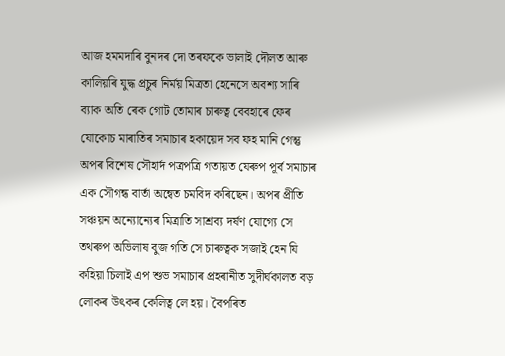আজ হমমদাৰি বুনদৰ দো তৰফকে ভালাই দৌলত আৰু কালিয়ৰি যুদ্ধ প্ৰচুৰ নিৰ্ময় মিত্ৰতা হেনেসে অবশ্য সাৰি ব্যাক অতি ৰেক গোট তোমাৰ চাৰুত্ব বেবহাৰে ফেৰ যোকোচ মাৰাতিৰ সমাচাৰ হকায়েদ সব ফহ মানি গেন্তু অপৰ বিশেষ সৌহাৰ্দ পত্ৰপত্ৰি গতায়ত যেৰুপ পূৰ্ব সমাচাৰ এক সৌগন্ধ বাৰ্তা অন্বেত চমবিদ কৰিছেন। অপৰ প্ৰীতি সঞ্চয়ন অন্যোন্যেৰ মিত্ৰাতি সাশ্ৰব্য দৰ্ষণ যোগ্যে সে তথৰুপ অভিলাষ বুজ গতি সে চাৰুত্বক সজাই হেন যি কহিয়া চিলাই এপ শুভ সমাচাৰ প্ৰহৰানীত সুদীৰ্ঘকালত বড় লোকৰ উৎকৰ কেলিত্ব লে হয়। বৈপৰিত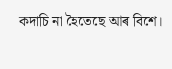কদাচি না হৈতেছে আৰ বিশে।